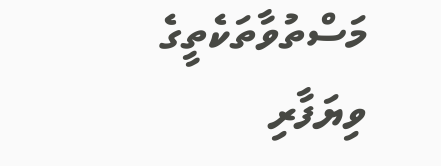މަސްތުވާތަކެތީގެ ވިޔަފާރި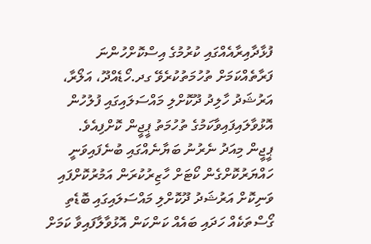ފުޅާދާއިރާއެއްގައި ކުރުމުގެ އިސްކޮށްހުންނަ ފަރާތެއްކަމަށް ތުހުމަތުކުރެވޭ ގދ.ހޯޑެއްދޫ، އަލޯރާ، އަރުޝަދު ހާލިދު ދޫކޮށްލި މައްސަލައިގައި ފުލުހުން އޮޅުވާލައިފައިވާކަމުގެ ތުހުމަތު ޕީޖީން ކޮށްފިއެވެ.
ޕީޖީން މިއަދު ނެރުނު ބަޔާނެއްގައި ބުނެފައިވަނީ ހައްޔަރުކޮށްގެން ކޯޓަށް ހާޒިރުކުރަން އަމުރުކޮށްފައި ވަނިކޮށް އަރުޝަދު ދޫކޮށްލި މައްސަލައިގައި ބޮޑެތި ގޯސްތަކެއް ހަދައި ބައެއް ކަންކަން އޮޅުވާލާފައިވާ ކަމަށް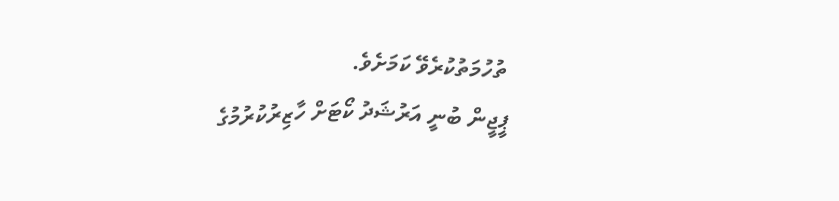ތުހުމަތުކުރެވޭ ކަމަށެވެ.
ޕީޖީން ބުނީ އަރުޝަދު ކޯޓަށް ހާޒިރުކުރުމުގެ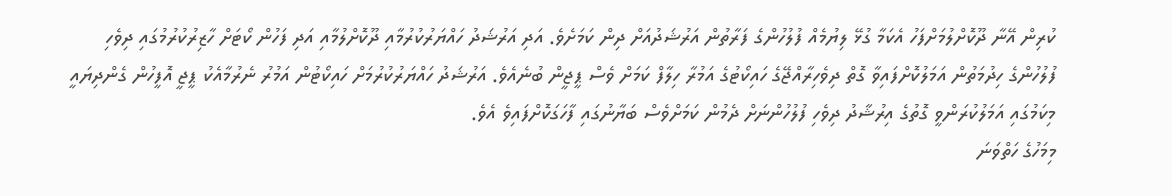ކުރިން އޭނާ ދޫކޮށްލުމަށްފަހު އެކަމާ ގުޅޭ ލިޔުމެއް ފުލުހުންގެ ފަރާތުން އަރުޝަދުއަށް ދިން ކަމަށެވެ. އަދި އަރުޝަދު ހައްޔަރުކުރުމާއި ދޫކޮށްލުމާއި އަދި ފަހުން ކޯޓަށް ހާޒިރުކުރުމުގައި ދިވެހި ފުލުހުންގެ ހިދުމަތުން އަމަލުކޮށްފައިވާ ގޮތް ދިވެހިރާއްޖޭގެ ހައިކޯޓުގެ އަމުރާ ހިލާފް ކަމަށް ވެސް ޕީޖީން ބުނެއެވެ. އަރުޝަދު ހައްޔަރުކުރުމަށް ހައިކޯޓުން އަމުރު ނެރުމާއެކު ޕީޖީ އޮފީހުން ގެންދިޔައީ މިކަމުގައި އަމަލުކުރަންވީ ގޮތުގެ އިރުޝާދު ދިވެހި ފުލުހުންނަށް ދެމުން ކަމަށްވެސް ބަޔާނުގައި ފާހަގަކޮށްފައިވެ އެވެ.
މިމަހުގެ ހަތްވަނަ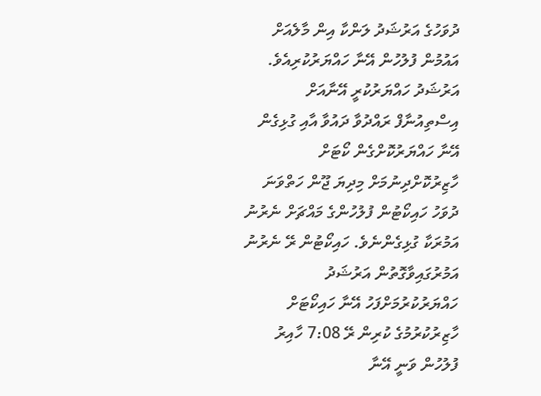ދުވަހުގެ އަރުޝަދު ލަންކާ އިން މާލެއަށް އައުމުން ފުލުހުން އޭނާ ހައްޔަރުކުރިއެވެ. އަރުޝަދު ހައްޔަރުކުރީ އޭނާއަށް އިސްތިއުނާފް ރައްދުވާ ދައުވާ އާއި ގުޅިގެން އޭނާ ހައްޔަރުކޮށްގެން ކޯޓަށް ހާޒިރުކޮށްދިނުމަށް މިދިޔަ ޖޫން ހަތްވަނަ ދުވަހު ހައިކޯޓުން ފުލުހުންގެ މައްޗަށް ނެރުނު އަމުރަކާ ގުޅިގެންނެވެ. ހައިކޯޓުން ރޭ ނެރުނު އަމުރުގައިވާގޮތުން އަރުޝަދު ހައްޔަރުކުރުމަށްފަހު އޭނާ ހައިކޯޓަށް ހާޒިރުކުރުމުގެ ކުރިން ރޭ 7:08 ހާއިރު ފުލުހުން ވަނީ އޭނާ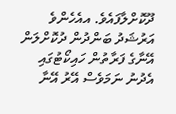ދޫކޮށްލާފައެވެ. އއެހެންވެ އަރުޝަދު ބަންދުން ދުކޮށްލަން އޭނާގެ ފަރާތުން ހައިކޯޓުގައި އެދުނު ނަމަވެސް އޭރު އޭނާ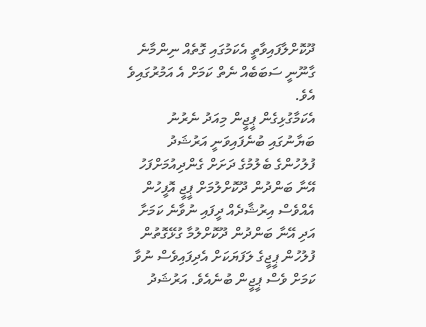ދޫކޮށްލާފައިވާތީ އެކަމުގައި ގޮތެއް ނިންމާނެ ގާނޫނީ ސަބަބެއް ނެތް ކަމަށް އެ އަމުރުގައިވެ އެވެ.
އެކަމާގުޅިގެން ޕީޖީން މިއަދު ނެރުނު ބަޔާނުގައި ބުނެފައިވަނީ އަރުޝަދު ފުލުހުންގެ ބެލުމުގެ ދަށަށް ގެންދިއުމަށްފަހު އޭނާ ބަންދުން ދޫކޮށްލުމަށް ޕީޖީ އޮފީހުން އެއްވެސް އިރުޝާދެއް ދީފައި ނުވާނެ ކަމަށާ އަދި އޭނާ ބަންދުން ދޫކޮށްލުމާ ގުޅޭގޮތުން ފުލުހުން ޕީޖީގެ ލަފަޔަކަށް އެދިފައިވެސް ނުވާ ކަމަށް ވެސް ޕީޖީން ބުނެއެވެ. އަރުޝަދު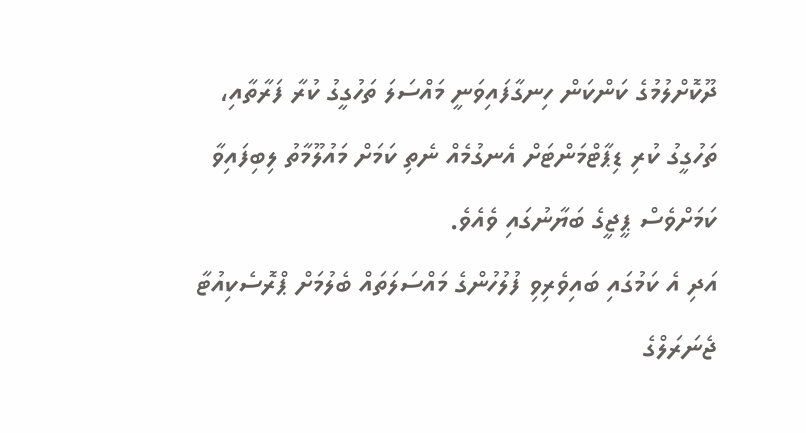ދޫކޮށްލުމުގެ ކަންކަން ހިނގާފައިވަނީ މައްސަލަ ތަހުގީގު ކުރާ ފަރާތާއި، ތަހުގީގު ކުރި ޑިޕާޓްމަންޓަށް އެނގުމެއް ނެތި ކަމަށް މައުލޫމާތު ލިބިފައިވާ ކަމަށްވެސް ޕީޖީގެ ބަޔާނުގައި ވެއެވެ.
އަދި އެ ކަމުގައި ބައިވެރިވި ފުލުހުންގެ މައްސަލަތައް ބެލުމަށް ޕްރޮސެކިއުޓާ ޖެނަރަލްގެ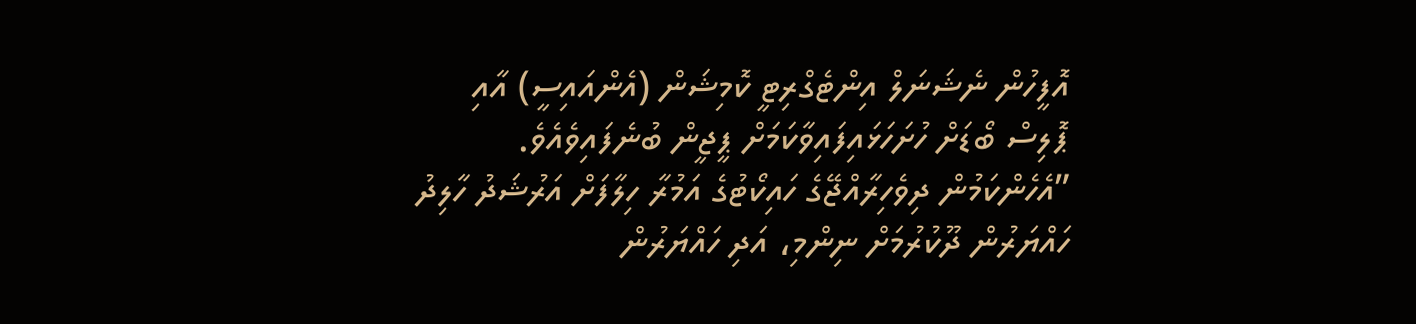އޮފީހުން ނެޝަނަލް އިންޓެގްރިޓީ ކޮމިޝަން (އެންއައިސީ) އާއި ޕޮލިސް ބޯޑަށް ހުށަހަޅައިފައިވާކަމަށް ޕީޖީން ބުނެފައިވެއެވެ.
”އެހެންކަމުން ދިވެހިރާއްޖޭގެ ހައިކޯޓުގެ އަމުރާ ހިލާފަށް އަރުޝަދު ހާލިދު ހައްޔަރުން ދޫކުރުމަށް ނިންމި، އަދި ހައްޔަރުން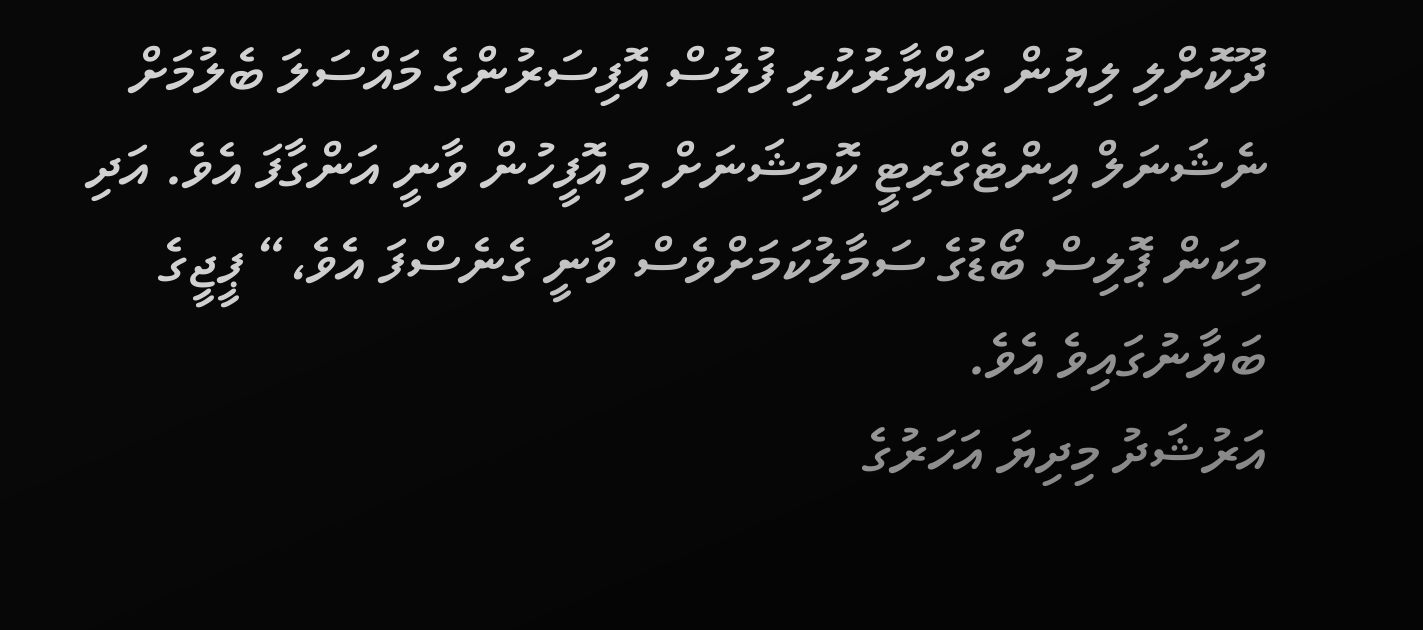ދޫކޮށްލި ލިޔުން ތައްޔާރުކުރި ފުލުސް އޮފިސަރުންގެ މައްސަލަ ބެލުމަށް ނެޝަނަލް އިންޓެގްރިޓީ ކޮމިޝަނަށް މި އޮފީހުން ވާނީ އަންގާފަ އެވެ. އަދި މިކަން ޕޮލިސް ބޯޑުގެ ސަމާލުކަމަށްވެސް ވާނީ ގެނެސްފަ އެވެ،“ ޕީޖީގެ ބަޔާނުގައިވެ އެވެ.
އަރުޝަދު މިދިޔަ އަހަރުގެ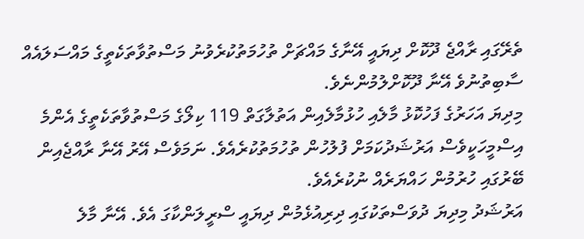ތެރޭގައި ރާއްޖެ ދޫކޮށް ދިޔައީ އޭނާގެ މައްޗަށް ތުހުމަތުކުރެވުނު މަސްތުވާތަކެތީގެ މައްސަލައެއް ސާބިތުނުވެ އޭނާ ދޫކޮށްލުމުންނެވެ.
މިދިޔަ އަހަރުގެ ފަހުކޮޅު މާލެއި ހުޅުމާލެއިން އަތުލާގަތް 119 ކިލޯގެ މަސްތުވާތަކެތީގެ އެންމެ އިސްމީހަކީވެސް އަރުޝަދުކަމަށް ފުލުހުން ތުހުމަތުކުރެއެވެ. ނަމަވެސް އޭރު އޭނާ ރާއްޖެއިން ބޭރުގައި ހުރުމުން ހައްޔަރެއް ނުކުރެއެވެ.
އަރުޝަދު މިދިޔަ ދުވަސްތަކުގައި ދިރިއުޅެމުން ދިޔައީ ސްރީލަންކާގަ އެވެ. އޭނާ މާލެ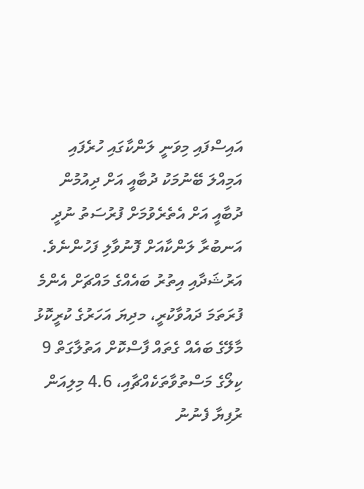އައިސްފައި މިވަނީ ލަންކާގައި ހުރެފައި އަމިއްލަ ބޭނުމަކު ދުބާއީ އަށް ދިއުމުން ދުބާއީ އަށް އެތެރެވުމަށް ފުރުސަތު ނުދީ އަނބުރާ ލަންކާއަށް ފޮނުވާލި ފަހުންނެވެ.
އަރުޝަދާއި އިތުރު ބައެއްގެ މައްޗަށް އެންމެ ފުރަތަމަ ދައުވާކުރީ، މދިޔަ އަހަރުގެ ކުރީކޮޅު މާލޭގެ ބައެއް ގެތައް ފާސްކޮށް އަތުލާގަތް 9 ކިލޯގެ މަސްތުވާތަކެއްޗާއި، 4.6 މިލިއަން ރުފިޔާ ފެނުނު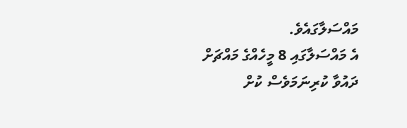މައްސަލާގައެވެ.
އެ މައްސަލާގައި 8 މީހެއްގެ މައްޗަށް ދައުވާ ކުރިނަމަވެސް ކުށް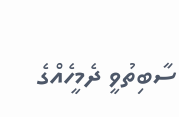ސާބިތުވީ ދެމީހެއްގެ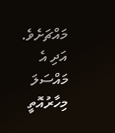މައްޗަށެވެ. އަދި އެ މައްސަލަ މިހާރުއޮތީ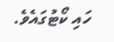ހައި ކޯޓުގައެވެ.